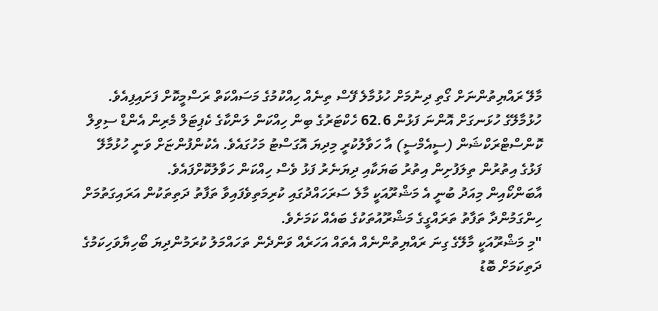މާލޭ ރައްޔިތުންނަށް ގޯތި ދިނުމަށް ހުޅުމާލެ ފޭސް ތިނެއް ހިއްކުމުގެ މަސައްކަތް ރަސްމީކޮށް ފަށައިފިއެވެ.
ހުޅުމާލޭގެ ހުޅަނގަށް އޮންނަ ފަޅުން 62.6 ހެކްޓަރުގެ ބިން ހިއްކަން ލަންކާގެ ކެޕިޓަލް މެރިން އެންޑް ސިވިލް ކޮންސްޓްރަކްޝަން (ސީއެމްސީ) އާ ހަވާލުކުރީ މިދިޔަ އޮގަސްޓު މަހުގައެވެ. އެކުންފުންޏަށް ވަނީ ހުޅުމާލޭ ފަޅުގެ އިތުރުން ތިލަފުށިން އިތުރު ބަޔަކާއި ދިޔަނެރު ފަޅު ވެސް ހިއްކަން ހަވާލުކޮށްފައެވެ.
އާބަންކޯއިން މިއަދު ބުނީ އެ މަޝްރޫއަކީ މާލެ ސަރަހައްދުގައި ކުރިމަތިވެފައިވާ ތަފާތު ދަތިތަކުން އަރައިގަތުމަށް ހިންގަމުންދާ ތަފާތު ތަރައްގީގެ މަޝްރޫއުތަކުގެ ބައެއް ކަމަށެވެ.
"މި މަޝްރޫއަކީ މާލޭގެ ގިނަ ރައްޔިތުންނެއް އެތައް އަހަރެއް ވަންދެން ތަހައްމަލު ކުރަމުންދިޔަ ބޯހިޔާވަހިކަމުގެ ދަތިކަމަށް ބޮޑު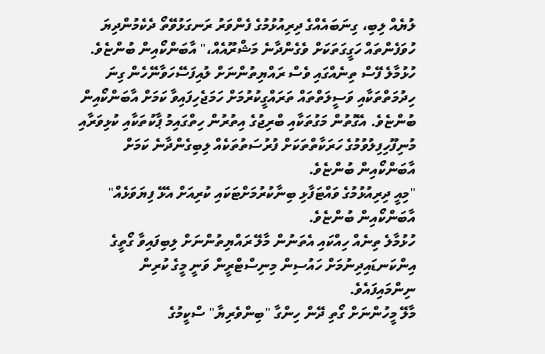ލުޔެއް ލިބި، ގިނަބައެއްގެ ދިރިއުޅުމުގެ ފެންވަރު ރަނގަޅުވޭތޯ ދެކެމުންދިޔަ ހުވަފެންތައް ހަގީގަތަކަށް ވެގެންދާނެ މަޝްރޫއެއް،" އާބަންކޯއިން ބުންޏެވެ.
ހުޅުމާލެ ފޭސް ތިނެއްގައި ވެސް ރައްޔިތުންނަށް ލުއިފަސޭހަވާނޭހެން ގިނަ ހިދުމަތްތަކާއި ވަސީލަތްތައް ތަރައްގީކުރުމަށް ހަމަޖެހިފައިވާ ކަމަށް އާބަންކޯއިން ބުންޏެވެ. އެގޮތުން މަގުތަކާއި ބްރިޖުގެ އިތުރުން ހިތްގައިމު ޕާކުތަކާއި ކުޅިވަރާއި މުނިފޫހިފިލުވުމުގެ ހަރަކާތްތަކަށް ފުރުސަތުތަކެއް ލިބިގެންދާނެ ކަމަށް އާބަންކޯއިން ބުންޏެވެ.
"މިއީ ދިރިއުޅުމުގެ ވައްޓަފާޅި ބިނާކުރުމަށްޓަކައި ކުރިއަށް އެޅޭ ފިޔަވަޅެއް" އާބަންކޯއިން ބުންޏެވެ.
ހުޅުމާލެ ތިނެއް ހިއްކައި އެތަނުން މާލޭ ރައްޔިތުންނަށް ލިބިފައިވާ ގޯތީގެ އިންކަނޑައިދިނުމަށް ހައުސިން މިނިސްޓްރީން ވަނީ މީގެ ކުރިން ނިންމައިފައެވެ.
މާލޭ މީހުންނަށް ގޯތި ދޭން ހިންގާ "ބިންވެރިޔާ" ސްކީމުގެ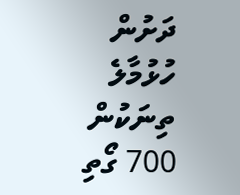ދަށުން ހުޅުމާލެ ތިނަކުން 700 ގޯތި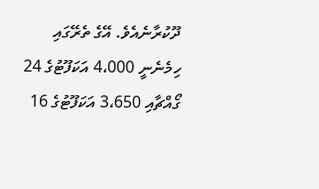ދޫކުރާނެއެވެ. އޭގެ ތެރޭގައި ހިމެނެނީ 4،000 އަކަފޫޓުގެ 24 ގޯއްޗާއި 3،650 އަކަފޫޓުގެ 16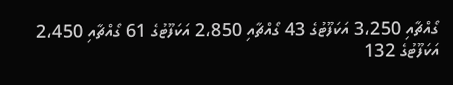ގޯއްޗާއި 3،250 އަކަފޫޓުގެ 43 ގޯއްޗާއި 2،850 އަކަފޫޓުގެ 61 ގޯއްޗާއި 2،450 އަކަފޫޓުގެ 132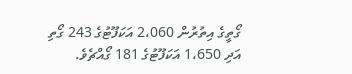ގޯތީގެ އިތުރުން 2،060 އަކަފޫޓުގެ 243 ގޯތި އަދި 1،650 އަކަފޫޓުގެ 181 ގޯއްޗެވެ.